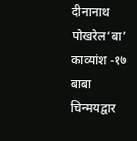दीनानाथ पोखरेल‘बा’ काव्यांश -१७
बाबा चिन्मयद्वार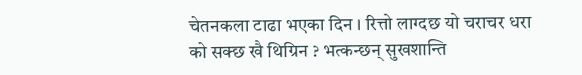चेतनकला टाढा भएका दिन । रित्तो लाग्दछ यो चराचर धरा को सक्छ खै थिग्रिन ? भत्कन्छन् सुखशान्ति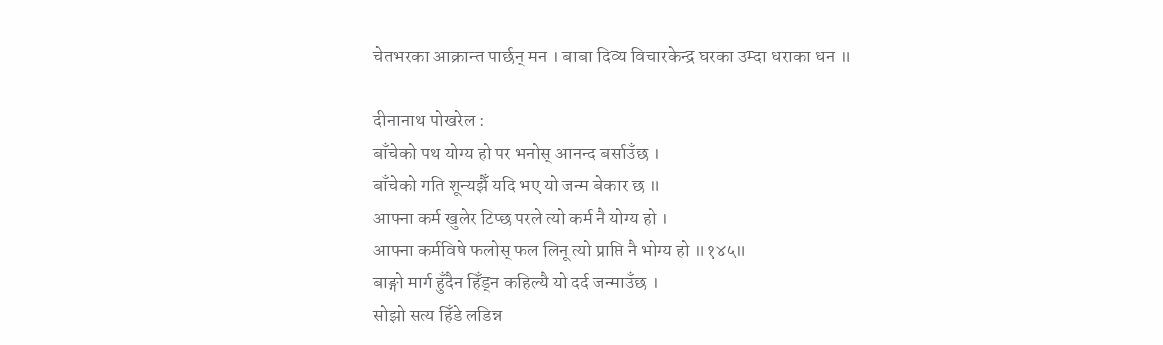चेतभरका आक्रान्त पार्छन् मन । बाबा दिव्य विचारकेन्द्र घरका उम्दा धराका धन ॥

दीनानाथ पोखरेल :
बाँचेको पथ योग्य हो पर भनोस् आनन्द बर्साउँछ ।
बाँचेको गति शून्यझैँ यदि भए यो जन्म बेकार छ ॥
आफ्ना कर्म खुलेर टिप्छ परले त्यो कर्म नै योग्य हो ।
आफ्ना कर्मविषे फलोस् फल लिनू त्यो प्राप्ति नै भोग्य हो ॥१४५॥
बाङ्गो मार्ग हुँदैन हिँड्न कहिल्यै यो दर्द जन्माउँछ ।
सोझो सत्य हिँडे लडिन्न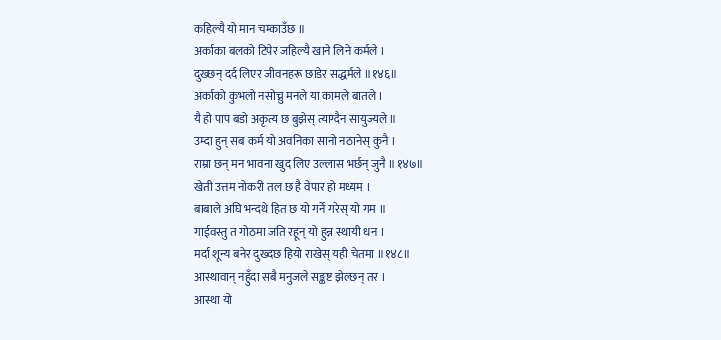कहिल्यै यो मान चम्काउँछ ॥
अर्काका बलको टिपेर जहिल्यै खाने लिने कर्मले ।
दुख्छन् दर्द लिएर जीवनहरू छाडेर सद्धर्मले ॥१४६॥
अर्काको कुभलो नसोच्नु मनले या कामले बातले ।
यै हो पाप बडो अकृत्य छ बुझेस् त्याग्दैन सायुज्यले ॥
उम्दा हुन् सब कर्म यो अवनिका सानो नठानेस् कुनै ।
राम्रा छन् मन भावना खुद लिए उल्लास भर्छन् जुनै ॥१४७॥
खेती उत्तम नोकरी तल छ है वेपार हो मध्यम ।
बाबाले अघि भन्दथे हित छ यो गर्ने गरेस् यो गम ॥
गाईवस्तु त गोठमा जति रहून् यो हुन्न स्थायी धन ।
मर्दा शून्य बनेर दुख्दछ हियो राखेस् यही चेतमा ॥१४८॥
आस्थावान् नहुँदा सबै मनुजले सङ्कष्ट झेल्छन् तर ।
आस्था यो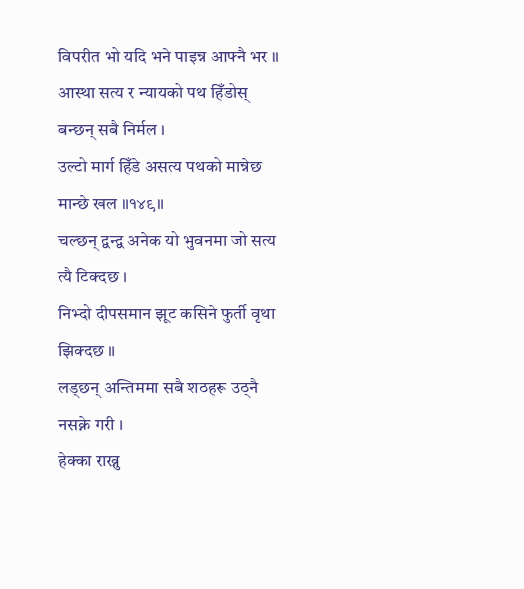विपरीत भो यदि भने पाइन्न आफ्नै भर ॥
आस्था सत्य र न्यायको पथ हिँडोस् बन्छन् सबै निर्मल ।
उल्टो मार्ग हिँडे असत्य पथको मान्नेछ मान्छे खल ॥१४९॥
चल्छन् द्वन्द्व अनेक यो भुवनमा जो सत्य त्यै टिक्दछ ।
निभ्दो दीपसमान झूट कसिने फुर्ती वृथा झिक्दछ ॥
लड्छन् अन्तिममा सबै शठहरू उठ्नै नसक्ने गरी ।
हेक्का राख्नु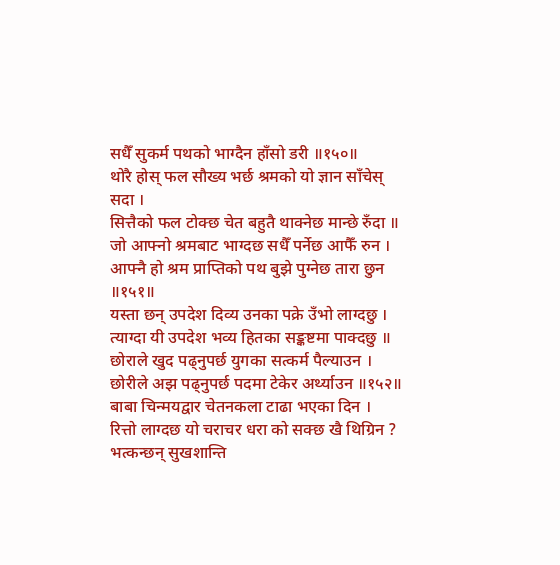सधैँ सुकर्म पथको भाग्दैन हाँसो डरी ॥१५०॥
थोरै होस् फल सौख्य भर्छ श्रमको यो ज्ञान साँचेस् सदा ।
सित्तैको फल टोक्छ चेत बहुतै थाक्नेछ मान्छे रुँदा ॥
जो आफ्नो श्रमबाट भाग्दछ सधैँ पर्नेछ आफैँ रुन ।
आफ्नै हो श्रम प्राप्तिको पथ बुझे पुग्नेछ तारा छुन ॥१५१॥
यस्ता छन् उपदेश दिव्य उनका पक्रे उँभो लाग्दछु ।
त्याग्दा यी उपदेश भव्य हितका सङ्कष्टमा पाक्दछु ॥
छोराले खुद पढ्नुपर्छ युगका सत्कर्म पैल्याउन ।
छोरीले अझ पढ्नुपर्छ पदमा टेकेर अर्थ्याउन ॥१५२॥
बाबा चिन्मयद्वार चेतनकला टाढा भएका दिन ।
रित्तो लाग्दछ यो चराचर धरा को सक्छ खै थिग्रिन ?
भत्कन्छन् सुखशान्ति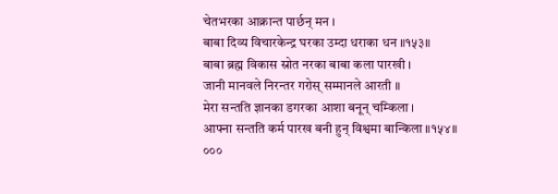चेतभरका आक्रान्त पार्छन् मन ।
बाबा दिव्य विचारकेन्द्र घरका उम्दा धराका धन ॥१५३॥
बाबा ब्रह्म विकास स्रोत नरका बाबा कला पारखी ।
जानी मानवले निरन्तर गरोस् सम्मानले आरती ॥
मेरा सन्तति ज्ञानका डगरका आशा बनून् चम्किला ।
आफ्ना सन्तति कर्म पारख बनी हुन् विश्वमा बान्किला ॥१५४॥
०००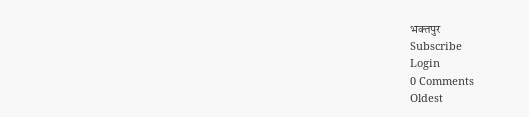भक्तपुर
Subscribe
Login
0 Comments
Oldest